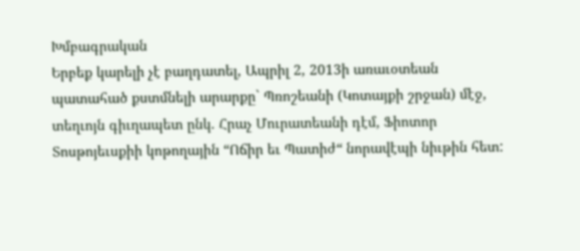Խմբագրական
Երբեք կարելի չէ բաղդատել, Ապրիլ 2, 2013ի առաւօտեան պատահած քստմնելի արարքը` Պռոշեանի (Կոտայքի շրջան) մէջ, տեղւոյն գիւղապետ ընկ. Հրաչ Մուրատեանի դէմ, Ֆիոտոր Տոսթոյեւսքիի կոթողային “Ոճիր եւ Պատիժ“ նորավէպի նիւթին հետ: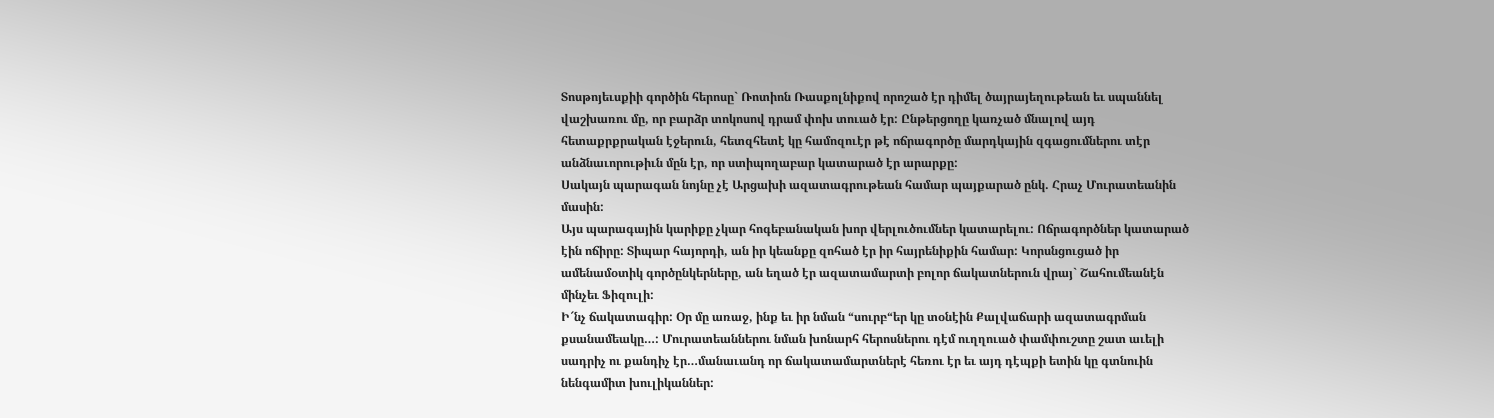Տոսթոյեւսքիի գործին հերոսը` Ռոտիոն Ռասքոլնիքով որոշած էր դիմել ծայրայեղութեան եւ սպաննել վաշխառու մը, որ բարձր տոկոսով դրամ փոխ տուած էր: Ընթերցողը կառչած մնալով այդ հետաքրքրական էջերուն, հետզհետէ կը համոզուէր թէ ոճրագործը մարդկային զգացումներու տէր անձնաւորութիւն մըն էր, որ ստիպողաբար կատարած էր արարքը:
Սակայն պարագան նոյնը չէ Արցախի ազատագրութեան համար պայքարած ընկ. Հրաչ Մուրատեանին մասին:
Այս պարագային կարիքը չկար հոգեբանական խոր վերլուծումներ կատարելու: Ոճրագործներ կատարած էին ոճիրը: Տիպար հայորդի, ան իր կեանքը զոհած էր իր հայրենիքին համար: Կորսնցուցած իր ամենամօտիկ գործընկերները, ան եղած էր ազատամարտի բոլոր ճակատներուն վրայ` Շահումեանէն մինչեւ Ֆիզուլի:
Ի՜նչ ճակատագիր: Օր մը առաջ, ինք եւ իր նման “սուրբ“եր կը տօնէին Քալվաճարի ազատագրման քսանամեակը…: Մուրատեաններու նման խոնարհ հերոսներու դէմ ուղղուած փամփուշտը շատ աւելի սադրիչ ու քանդիչ էր…մանաւանդ որ ճակատամարտներէ հեռու էր եւ այդ դէպքի ետին կը գտնուին նենգամիտ խուլիկաններ: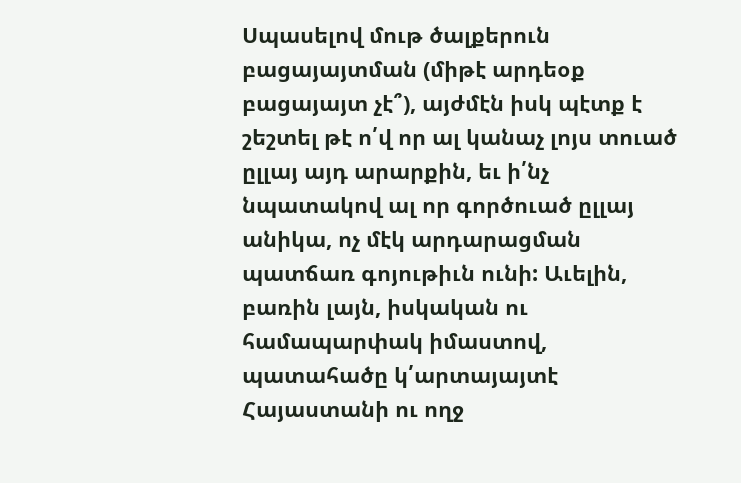Սպասելով մութ ծալքերուն բացայայտման (միթէ արդեօք բացայայտ չէ՞), այժմէն իսկ պէտք է շեշտել թէ ո՛վ որ ալ կանաչ լոյս տուած ըլլայ այդ արարքին, եւ ի՛նչ նպատակով ալ որ գործուած ըլլայ անիկա, ոչ մէկ արդարացման պատճառ գոյութիւն ունի: Աւելին, բառին լայն, իսկական ու համապարփակ իմաստով, պատահածը կ՛արտայայտէ Հայաստանի ու ողջ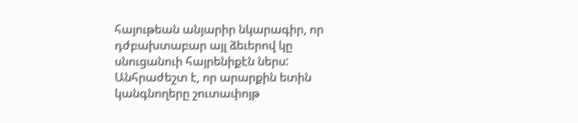հայութեան անյարիր նկարագիր, որ դժբախտաբար այլ ձեւերով կը սնուցանուի հայրենիքէն ներս:
Անհրաժեշտ է, որ արարքին ետին կանգնողերը շուտափոյթ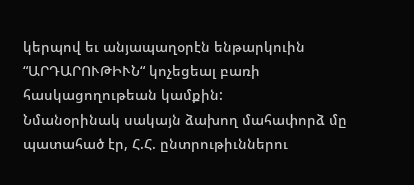կերպով եւ անյապաղօրէն ենթարկուին “ԱՐԴԱՐՈՒԹԻՒՆ“ կոչեցեալ բառի հասկացողութեան կամքին:
Նմանօրինակ սակայն ձախող մահափորձ մը պատահած էր, Հ.Հ. ընտրութիւններու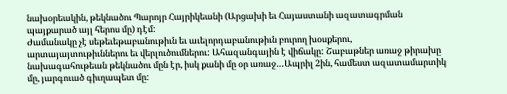նախօրեակին, թեկնածու Պարոյր Հայրիկեանի (Արցախի եւ Հայաստանի ազատագրման պայքարած այլ հերոս մը) դէմ:
Ժամանակը չէ սեթեւեթաբանութիւն եւ աւելորդաբանութիւն բուրող խօսքերու, արտայայտութիւններու եւ վերլուծումներու: Ահազանգային է վիճակը: Շաբաթներ առաջ թիրախը նախագահութեան թեկնածու մըն էր, իսկ քանի մը օր առաջ…Ապրիլ 2ին, համեստ ազատամարտիկ մը, յարգուած գիւղապետ մը: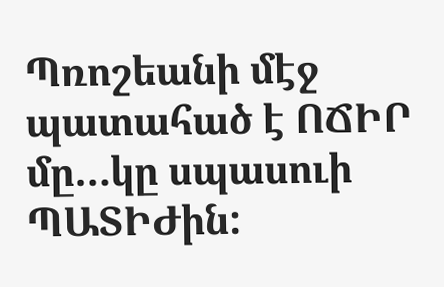Պռոշեանի մէջ պատահած է ՈՃԻՐ մը…կը սպասուի ՊԱՏԻԺին: